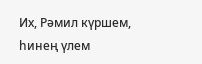Их, Рәмил күршем, һинең үлем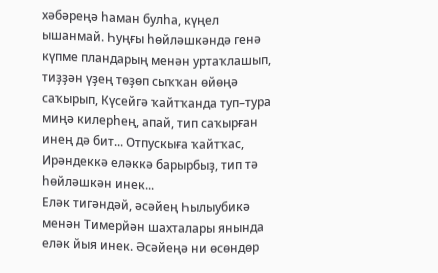хәбәреңә һаман булһа, күңел ышанмай. Һуңғы һөйләшкәндә генә күпме пландарың менән уртаҡлашып, тиҙҙән үҙең төҙөп сыҡҡан өйөңә саҡырып, Күсейгә ҡайтҡанда туп–тура миңә килерһең, апай, тип саҡырған инең дә бит... Отпускыға ҡайтҡас, Ирәндеккә еләккә барырбыҙ, тип тә һөйләшкән инек...
Еләк тигәндәй, әсәйең Һылыубикә менән Тимерйән шахталары янында еләк йыя инек. Әсәйеңә ни өсөндөр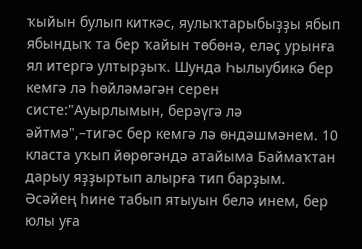ҡыйын булып киткәс, яулыҡтарыбыҙҙы ябып ябындыҡ та бер ҡайын төбөнә, еләҫ урынға ял итергә ултырҙыҡ. Шунда Һылыубикә бер кемгә лә һөйләмәгән серен систе:"Ауырлымын, берәүгә лә әйтмә",–тигәс бер кемгә лә өндәшмәнем. 10 класта уҡып йөрөгәндә атайыма Баймаҡтан дарыу яҙҙыртып алырға тип барҙым. Әсәйең һине табып ятыуын белә инем, бер юлы уға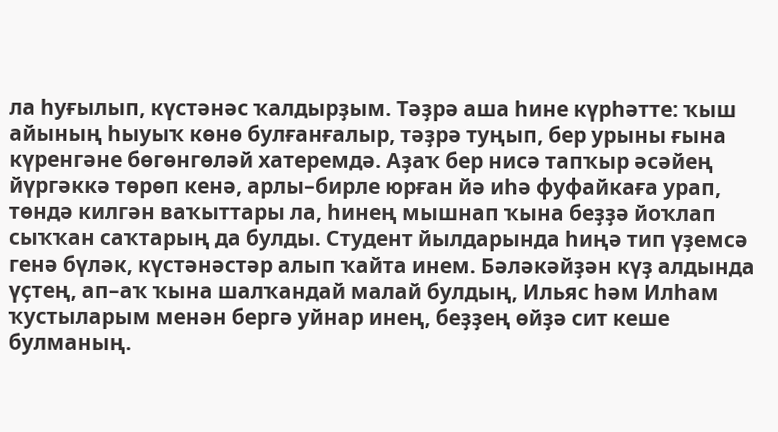ла һуғылып, күстәнәс ҡалдырҙым. Тәҙрә аша һине күрһәтте: ҡыш айының һыуыҡ көнө булғанғалыр, тәҙрә туңып, бер урыны ғына күренгәне бөгөнгөләй хатеремдә. Аҙаҡ бер нисә тапҡыр әсәйең йүргәккә төрөп кенә, арлы–бирле юрған йә иһә фуфайкаға урап, төндә килгән ваҡыттары ла, һинең мышнап ҡына беҙҙә йоҡлап сыҡҡан саҡтарың да булды. Студент йылдарында һиңә тип үҙемсә генә бүләк, күстәнәстәр алып ҡайта инем. Бәләкәйҙән күҙ алдында үҫтең, ап–аҡ ҡына шалҡандай малай булдың, Ильяс һәм Илһам ҡустыларым менән бергә уйнар инең, беҙҙең өйҙә сит кеше булманың.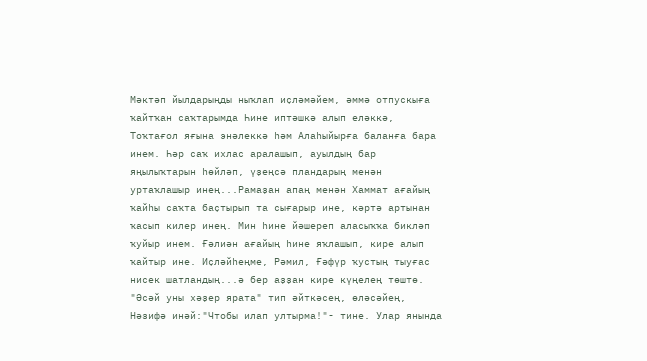Мәктәп йылдарыңды ныҡлап иҫләмәйем, әммә отпускыға ҡайтҡан саҡтарымда Һине иптәшкә алып еләккә, Тоҡтағол яғына энәлеккә һәм Алаһыйырға баланға бара инем. Һәр саҡ ихлас аралашып, ауылдың бар яңылыҡтарын һөйләп, үҙеңсә пландарың менән уртаҡлашыр инең...Рамаҙан апаң менән Хаммат ағайың ҡайһы саҡта баҫтырып та сығарыр ине, кәртә артынан ҡасып килер инең. Мин һине йәшереп аласыҡҡа бикләп ҡуйыр инем. Ғәлиән ағайың һине яҡлашып, кире алып ҡайтыр ине. Иҫләйһеңме, Рәмил, Ғәфүр ҡустың тыуғас нисек шатландың...ә бер аҙҙан кире күңелең төштө. "Әсәй уны хәҙер ярата" тип әйткәсең, өләсәйең, Нәзифә инәй:"Чтобы илап ултырма!"- тине. Улар янында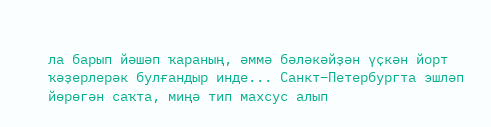ла барып йәшәп ҡараның, әммә бәләкәйҙән үҫкән йорт ҡәҙерлерәк булғандыр инде... Санкт–Петербургта эшләп йөрөгән саҡта, миңә тип махсус алып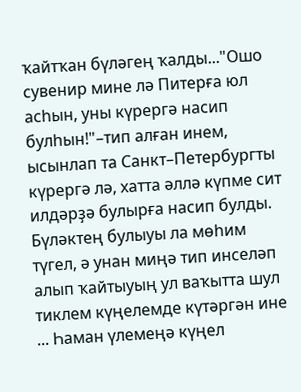ҡайтҡан бүләгең ҡалды..."Ошо сувенир мине лә Питерға юл асһын, уны күрергә насип булһын!"–тип алған инем, ысынлап та Санкт–Петербургты күрергә лә, хатта әллә күпме сит илдәрҙә булырға насип булды. Бүләктең булыуы ла мөһим түгел, ә унан миңә тип инселәп алып ҡайтыуың ул ваҡытта шул тиклем күңелемде күтәргән ине ... Һаман үлемеңә күңел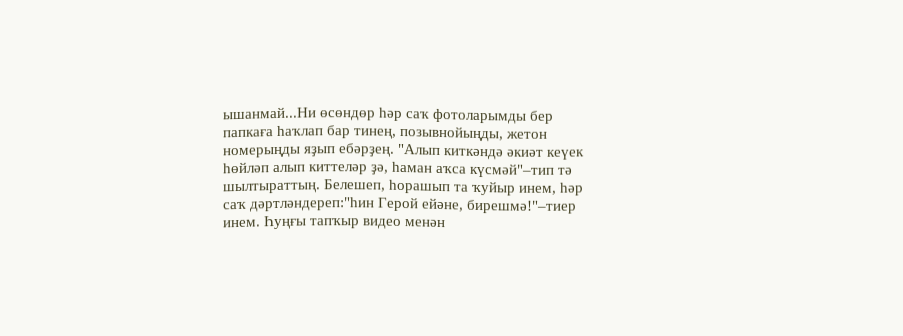ышанмай...Ни өсөндөр һәр саҡ фотоларымды бер папкаға һаҡлап бар тинең, позывнойыңды, жетон номерыңды яҙып ебәрҙең. "Алып киткәндә әкиәт кеүек һөйләп алып киттеләр ҙә, һаман аҡса күсмәй"–тип тә шылтыраттың. Белешеп, һорашып та ҡуйыр инем, һәр саҡ дәртләндереп:"һин Герой ейәне, бирешмә!"–тиер инем. Һуңғы тапҡыр видео менән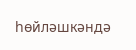һөйләшкәндә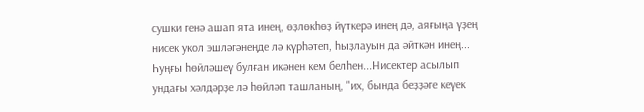сушки генә ашап ята инең, өҙлөкһөҙ йүткерә инең дә, аяғыңа үҙең нисек укол эшләгәнеңде лә күрһәтеп, һыҙлауын да әйткән инең... Һуңғы һөйләшеү булған икәнен кем белһен...Нисектер асылып ундағы хәлдәрҙе лә һөйләп ташланың, "их, бында беҙҙәге кеүек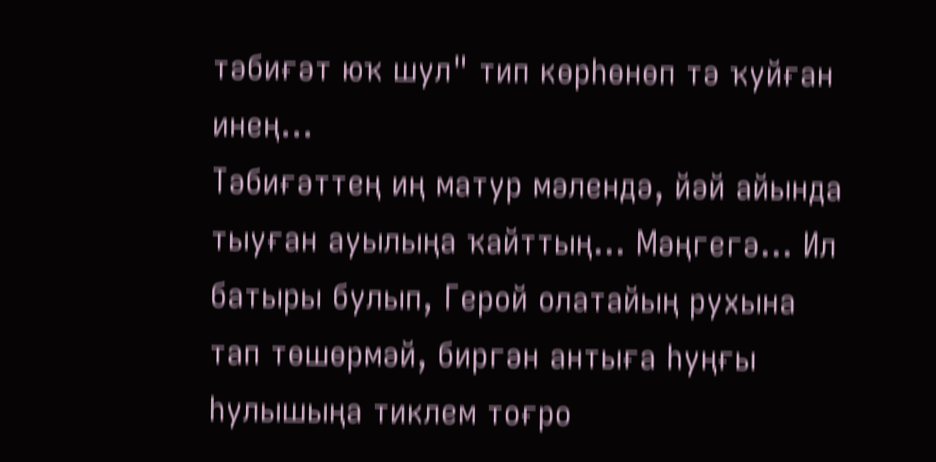тәбиғәт юҡ шул" тип көрһөнөп тә ҡуйған инең...
Тәбиғәттең иң матур мәлендә, йәй айында тыуған ауылыңа ҡайттың... Мәңгегә... Ил батыры булып, Герой олатайың рухына тап төшөрмәй, биргән антыға һуңғы һулышыңа тиклем тоғро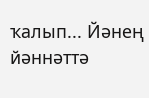ҡалып... Йәнең йәннәттә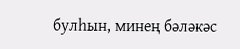булһын, минең бәләкәс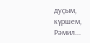дуҫым, күршем, Рәмил...